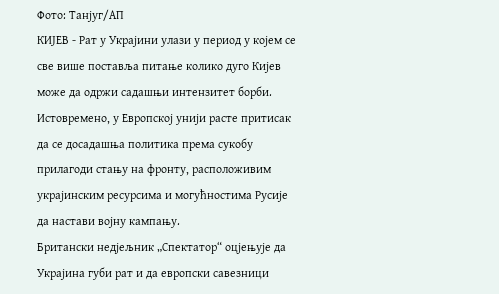Фото: Танјуг/АП
КИЈЕВ - Рат у Украјини улази у период у којем се све више поставља питање колико дуго Кијев може да одржи садашњи интензитет борби. Истовремено, у Европској унији расте притисак да се досадашња политика према сукобу прилагоди стању на фронту, расположивим украјинским ресурсима и могућностима Русије да настави војну кампању.
Британски недјељник „Спектатор“ оцјењује да Украјина губи рат и да европски савезници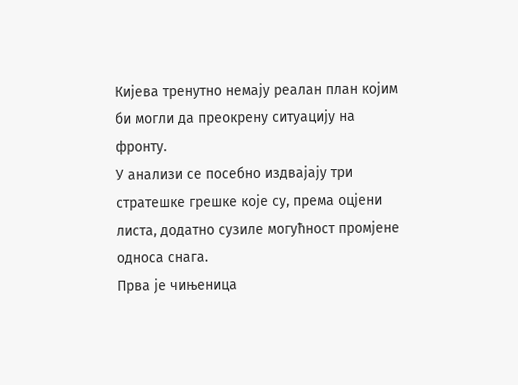Кијева тренутно немају реалан план којим би могли да преокрену ситуацију на фронту.
У анализи се посебно издвајају три стратешке грешке које су, према оцјени листа, додатно сузиле могућност промјене односа снага.
Прва је чињеница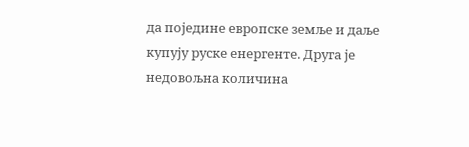да поједине европске земље и даље купују руске енергенте. Друга је недовољна количина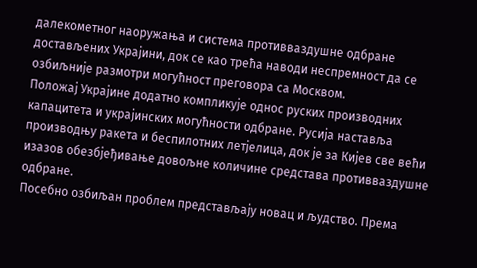далекометног наоружања и система противваздушне одбране достављених Украјини, док се као трећа наводи неспремност да се озбиљније размотри могућност преговора са Москвом.
Положај Украјине додатно компликује однос руских производних капацитета и украјинских могућности одбране. Русија наставља производњу ракета и беспилотних летјелица, док је за Кијев све већи изазов обезбјеђивање довољне количине средстава противваздушне одбране.
Посебно озбиљан проблем представљају новац и људство. Према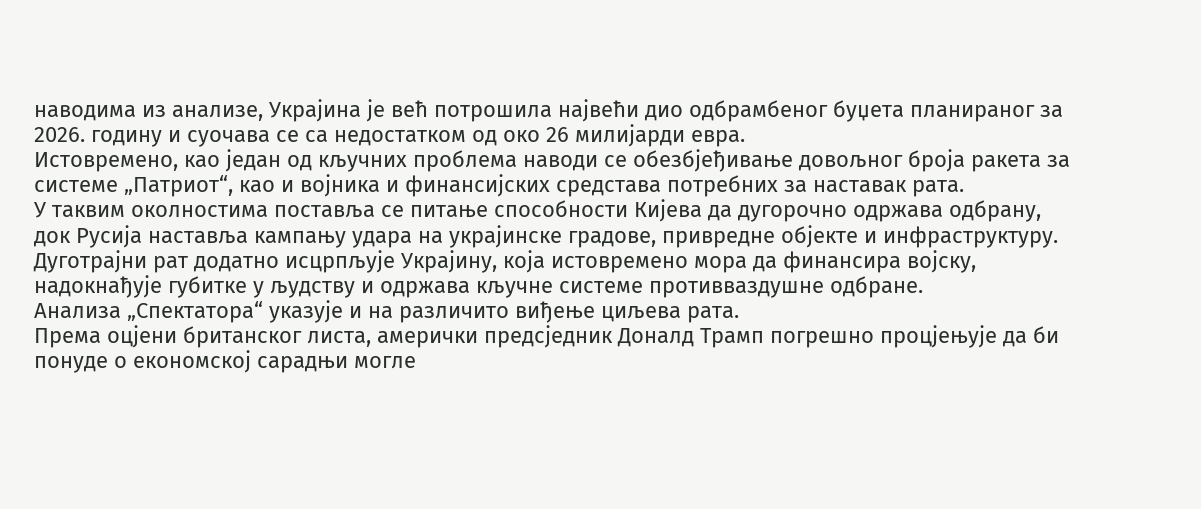наводима из анализе, Украјина је већ потрошила највећи дио одбрамбеног буџета планираног за 2026. годину и суочава се са недостатком од око 26 милијарди евра.
Истовремено, као један од кључних проблема наводи се обезбјеђивање довољног броја ракета за системе „Патриот“, као и војника и финансијских средстава потребних за наставак рата.
У таквим околностима поставља се питање способности Кијева да дугорочно одржава одбрану, док Русија наставља кампању удара на украјинске градове, привредне објекте и инфраструктуру.
Дуготрајни рат додатно исцрпљује Украјину, која истовремено мора да финансира војску, надокнађује губитке у људству и одржава кључне системе противваздушне одбране.
Анализа „Спектатора“ указује и на различито виђење циљева рата.
Према оцјени британског листа, амерички предсједник Доналд Трамп погрешно процјењује да би понуде о економској сарадњи могле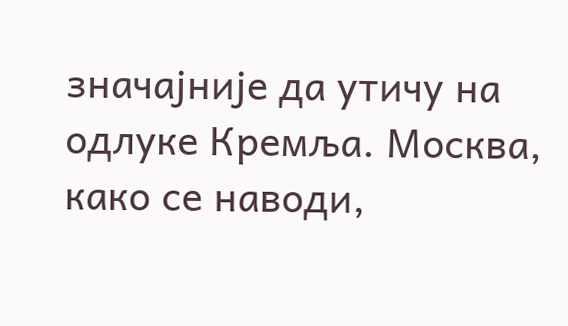значајније да утичу на одлуке Кремља. Москва, како се наводи,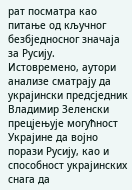рат посматра као питање од кључног безбједносног значаја за Русију.
Истовремено, аутори анализе сматрају да украјински предсједник Владимир Зеленски прецјењује могућност Украјине да војно порази Русију, као и способност украјинских снага да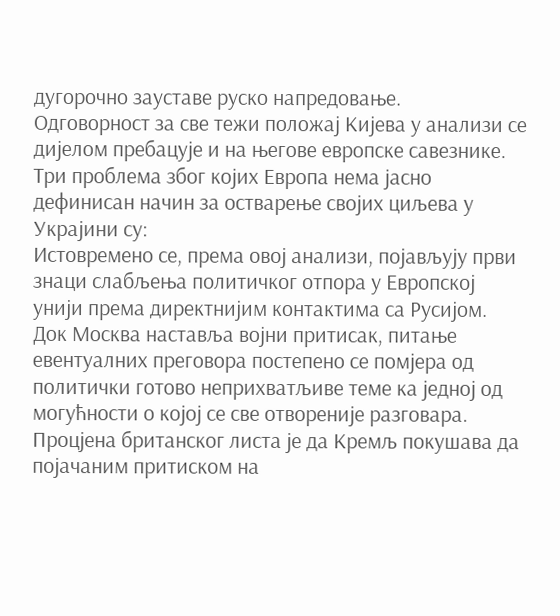дугорочно зауставе руско напредовање.
Одговорност за све тежи положај Кијева у анализи се дијелом пребацује и на његове европске савезнике.
Три проблема због којих Европа нема јасно дефинисан начин за остварење својих циљева у Украјини су:
Истовремено се, према овој анализи, појављују први знаци слабљења политичког отпора у Европској унији према директнијим контактима са Русијом.
Док Москва наставља војни притисак, питање евентуалних преговора постепено се помјера од политички готово неприхватљиве теме ка једној од могућности о којој се све отвореније разговара.
Процјена британског листа је да Кремљ покушава да појачаним притиском на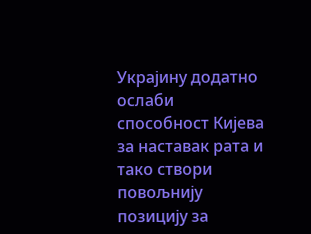Украјину додатно ослаби способност Кијева за наставак рата и тако створи повољнију позицију за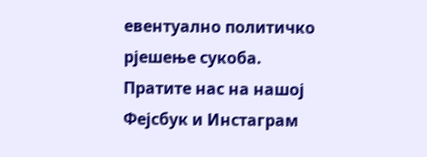евентуално политичко рјешење сукоба.
Пратите нас на нашој Фејсбук и Инстаграм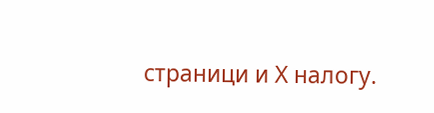страници и X налогу.